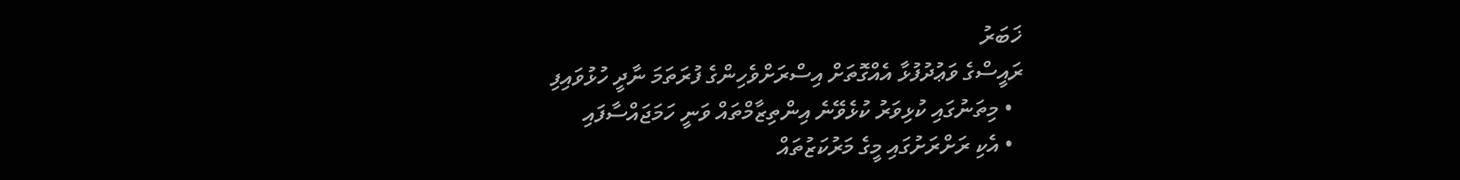ޚަބަރު
ރައީސްގެ ވަޢުދުފުޅާ އެއްގޮތަށް އިސްރަށްވެހިންގެ ފުރަތަމަ ނާދީ ހުޅުވައިފި
  • މިތަނުގައި ކުޅިވަރު ކުޅެވޭނެ އިންތިޒާމްތައް ވަނީ ހަމަޖައްސާފައި
  • އެކި ރަށްރަށުގައި މީގެ މަރުކަޒުތައް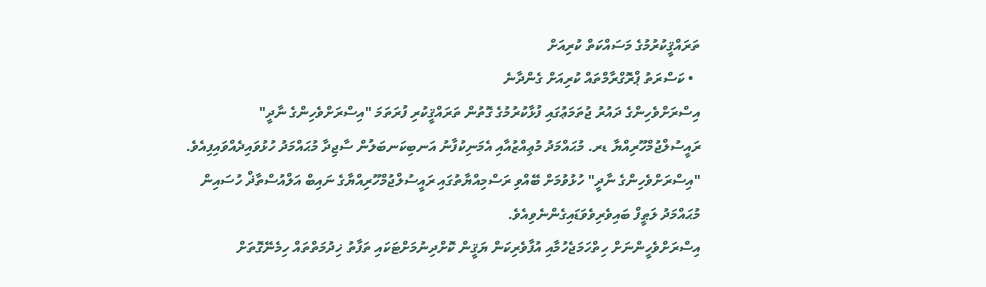ތަރައްޤީކުރުމުގެ މަސައްކަތް ކުރިއަށް
  • ކަސްރަތު ޕްރޮގްރާމްތައް ކުރިއަށް ގެންދާނެ
އިސްރަށްވެހިންގެ ދައުރު ޖުތަމަޢުގައި ފުޅާކުރުމުގެ ގޮތުން ތަރައްޤީކުރި ފުރަތަމަ "އިސްރަށްވެހިންގެ ނާދީ" ރައީސުލްޖުމްހޫރިއްޔާ ޑރ. މުޙައްމަދު މުޢިއްޒުއާއި އެމަނިކުފާނު އަނބިކަނބަލުން ސާޖިދާ މުޙައްމަދު ހުޅުވައިދެއްވައިފިއެވެ.
"އިސްރަށްވެހިންގެ ނާދީ" ހުޅުވުމަށް ބޭއްވި ރަސްމިއްޔާތުގައި ރައީސުލްޖުމްހޫރިއްޔާގެ ނައިބް އަލްއުސްތާޛް ހުސައިން މުޙައްމަދު ލަޠީފް ބައިވެރިވެވަޑައިގެންނެވިއެވެ.
އިސްރަށްވެހީންނަށް ހިތްހަމަޖެހުމާއި އުފާވެރިކަން ޔަޤީން ކޮށްދިނުމަށްޓަކައި ތަފާތު ޚިދުމަތްތައް ހިމެނޭގޮތަށް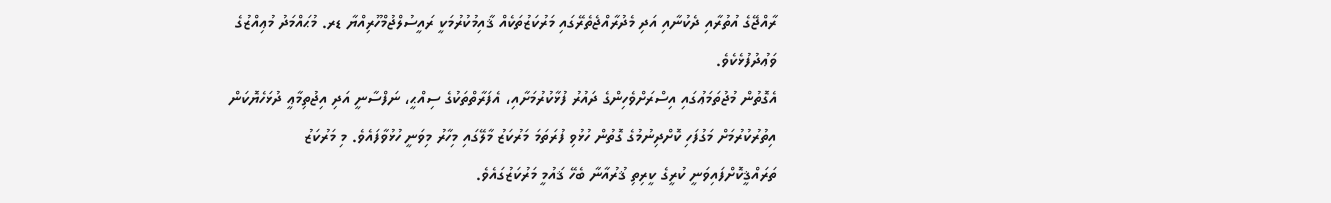ރާއްޖޭގެ އުތުރާއި ދެކުނާއި އަދި މެދުރާއްޖެތެރޭގައި މަރުކަޒުތަކެއް ޤާއިމުކުރުމަކީ ރައީސުލްޖުމްހޫރިއްޔާ ޑރ. މުޙައްމަދު މުޢިއްޒުގެ ވަޢުދުފުޅެކެވެ.
އެގޮތުން މުޖުތަމަޢުގައި އިސްރަށްވެހިންގެ ދައުރު ފުޅާކުރުމަށާއި، އެފަރާތްތަކުގެ ސިއްޙީ، ނަފްސާނީ އަދި އިޖުތިމާޢީ ދުޅަހެޔޮކަން އިތުރުކުރުމަށް މަގުފަހި ކޮށްދިނުމުގެ ގޮތުން ހުޅުވި ފުރަތަމަ މަރުކަޒު މާލޭގައި މިހާރު މިވަނީ ހުޅުވާފައެވެ. މި މަރުކަޒު ތަރައްޤީކޮށްފައިވަނީ ކުރީގެ ކީރިތި ޤުރުއާނާ ބެހޭ ޤައުމީ މަރުކަޒުގައެވެ.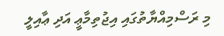މި ރަސްމިއްޔާތުގައި އިޖުތިމާޢީ އަދި ޢާއިލީ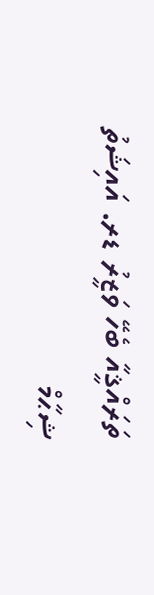ތަރައްޤީއާ ބެހޭ ވަޒީރު ޑރ. އައިޝަތު ޝިޙާމް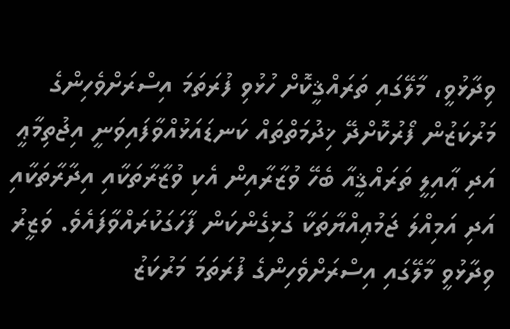ވިދާޅުވީ، މާލޭގައި ތަރައްޤީކޮށް ހުޅުވި ފުރަތަމަ އިސްރަށްވެހިންގެ މަރުކަޒުން ފޯރުކޮށްދޭ ޚިދުމަތްތައް ކަނޑައަޅުއްވާފައިވަނީ އިޖުތިމާޢީ އަދި ޢާއިލީ ތަރައްޤީއާ ބެހޭ ވުޒާރާއިން އެކި ވުޒާރާތަކާއި އިދާރާތަކާއި އަދި އަމިއްލަ ޖަމުޢިއްޔާތަކާ ގުޅިގެންކަން ފާހަގަކުރައްވާފައެވެ. ވަޒީރު ވިދާޅުވީ މާލޭގައި އިސްރަށްވެހިންގެ ފުރަތަމަ މަރުކަޒު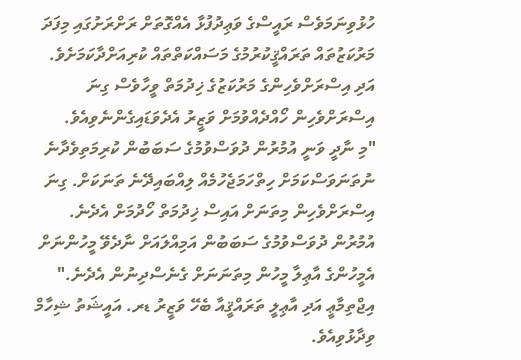ހުޅުވިނަމަވެސް ރައީސްގެ ވަޢިދުފުޅާ އެއްގޮތަށް ރަށްރަށުގައި މިފަދަ މަރުކަޒުތައް ތަރައްޤީކުރުމުގެ މަސައްކަތްތައް ކުރިއަށްދާކަމަށެވެ. އަދި އިސްރަށްވެހިންގެ މަރުކަޒުގެ ޚިދުމަތް ވީހާވެސް ގިނަ އިސްރަށްވެހިން ހޯއްދެއްވުމަށް ވަޒީރު އެދެވަޑައިގެންނެވިއެވެ.
"މި ނާދީ ވަނީ އުމުރުން ދުވަސްވުމުގެ ސަބަބުން ކުރިމަތިވެދާނެ ނުތަނަވަސްކަމަށް ހިތްހަމަޖެހުމެއް ލިއްބައިދޭނެ ތަނަކަށް. ގިނަ އިސްރަށްވެހިން މިތަނަށް އައިސް ޚިދުމަތް ހޯދުމަށް އެދެނެ. އުމުރުން ދުވަސްވުމުގެ ސަބަބުން އަމިއްލައަށް ނާދެވޭ މީހުންނަށް އެމީހުންގެ އާޢިލާ މީހުން މިތަނަނަށް ގެނެސްދިނުން އެދެނެ." އިޖްތިމާޢީ އަދި އާޢިލީ ތަރައްޤީއާ ބެހޭ ވަޒީރު ޑރ. އައީޝަތު ޝިހާމް ވިދާޅުވިއެވެ.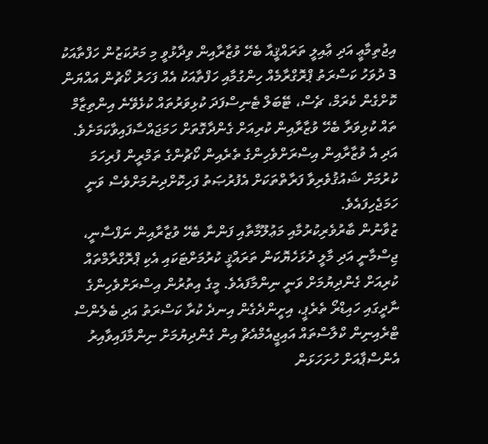އިޖުތިމާޢީ އަދި ޢާއިލީ ތަރައްޤީއާ ބެހޭ ވުޒާރާއިން ވިދާޅުވީ މި މަރުކަޒުން ހަފްތާއަކު 3 ދުވަހު ކަސްރަތު ޕްރޮގްރާމެއް ހިންގުމާއި ހަފްތާއަކު އެއް ފަހަރު ކޯޗުން އައްޔަން ކޮށްގެން ކެރަމް، ޗެސް، ޓޭބަލް ޓެނިސްފަދަ ކުޅިވަރުތައް ކުޅެވޭނެ އިންތިޒާމް ތައް ކުޅިވަރާ ބެހޭ ވުޒާރާއިން ކުރިއަށް ގެންދާގޮތަށް ހަމަޖައްސާފައިވާކަމަށެވެ. އަދި އެ ވުޒާރާއިން އިސްރަށްވެހިންގެ ތެރެއިން ކޯޗުންގެ ތަމްރީން ފުރިހަމަ ކުރުމަށް ޝައުޤުވެރިވާ ފަރާތްތަކަށް އެފުރުޞަތު ފަހިކޮށްދިނުމަށްވެސް ވަނީ ހަމަޖެހިފައެވެ.
ޒުވާނުން ބާރުވެރިކުރުމާއި މަޢުލޫމާތާއި ފަންނާ ބެހޭ ވުޒާރާއިން ނަފްސާނީ، ޖިސްމާނީ އަދި މާލީ ދުޅަހެޔޮކަން ތަރައްޤީ ކުރުމަށްޓަކައި އެކި ޕްރޮގްރާމްތައް ކުރިއަށް ގެންދިޔުމަށް ވަނީ ނިންމާފައެވެ. މީގެ އިތުރުން އިސްރަށްވެހިންގެ ނާދީގައި ހައިޑްރޯ ތެރެޕީ، އިށީންދެގެން އިނދެ ކުރާ ކަސްރަތު އަދި ބެލެންސް ޓްރެއިނިން ކްލާސްތައް އައިޖީއެމްއެޗް އިން ގެންދިޔުމަށް ނިންމާފައިވާއިރު އެންސްޕާއަށް ހުށަހަޅަން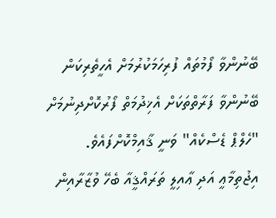ބޭނުންވާ ފޯމުތައް ފުރިހަމަކުރުމަށް އެހީތެރިކަން ބޭނުންވާ ފަރާތްތަކަށް އެޚިދުމަތް ފޯރުކޮށްދިނުމަށް "ހެލްޕް ޑެސްކެއް" ވަނީ ޤާއިމްކޮށްފައެވެ.
އިޖުތިމާޢީ އަދި ޢާއިލީ ތަރައްޤީއާ ބެހޭ ވުޒާރާއިން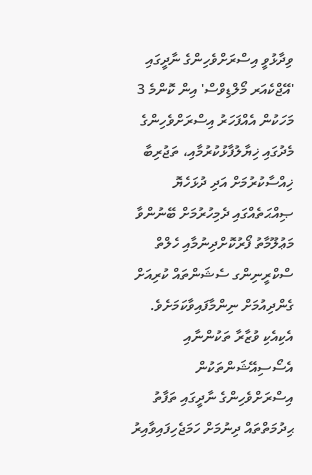ވިދާޅުވީ އިސްރަށްވެހިންގެ ނާދީގައި 'އޭޖްކެއަރ މޯލްޑިވްސް' އިން ކޮންމެ 3 މަހަކުން އެއްފަހަރު އިސްރަށްވެހިންގެ މެދުގައި ޚިޔާލުފާޅުކުރުމާއި، ތަޖުރިބާ ޚިއްސާކުރުމަށް އަދި ދުޅަހެޔޮ ޞިއްޙަތެއްގައި ދެމިހުރުމަށް ބޭނުންވާ މަޢުލޫމާތު ފޯރުކޮށްދިނުމާއި ހެލްތް ސްކްރީނިންގ ސެޝަންތައް ކުރިއަށް ގެންދިއުމަށް ނިންމާފައިވާކަމަށެވެ.
އެކިއެކި ވުޒާރާ ތަކުންނާއި އެސޯސިއޭޝަންތަކުން އިސްރަށްވެހިންގެ ނާދީގައި ތަފާތު ޙިދުމަތްތައް ދިނުމަށް ހަމަޖެހިފައިވާއިރު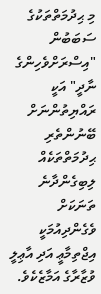މި ޙިދުމަތްތަކުގެ ސަބަބުން "އިސްރަށްވެހިންގެ ނާދީ" އަކީ ރައްޔިތުންނަށް ބޭނުންތެރި ޙިދުމަތްތަކެއް ލިބިގެންދާނެ ތަނަކަށް ވެގެންދިއުމަކީ އިޖްތިމާޢީ އަދި އާޢިލީ ވުޒާރާގެ އަމާޒެކެވެ.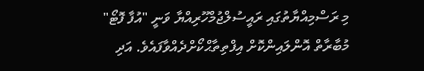މި ރަސްމިއްޔާތުގައި ރައީސުލްޖުމްހޫރިއްޔާ ވަނީ "އުފާ ފޮޓޯ" މުބާރާތް އޮންލައިންކޮށް އިފްތިތާޙްކޯށްދެއްވާފައެވެ. އަދި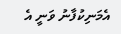އެމަނިކުފާނު ވަނީ އެ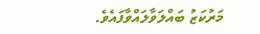މަރުކަޒު ބައްލަވާލައްވާފައެވެ.